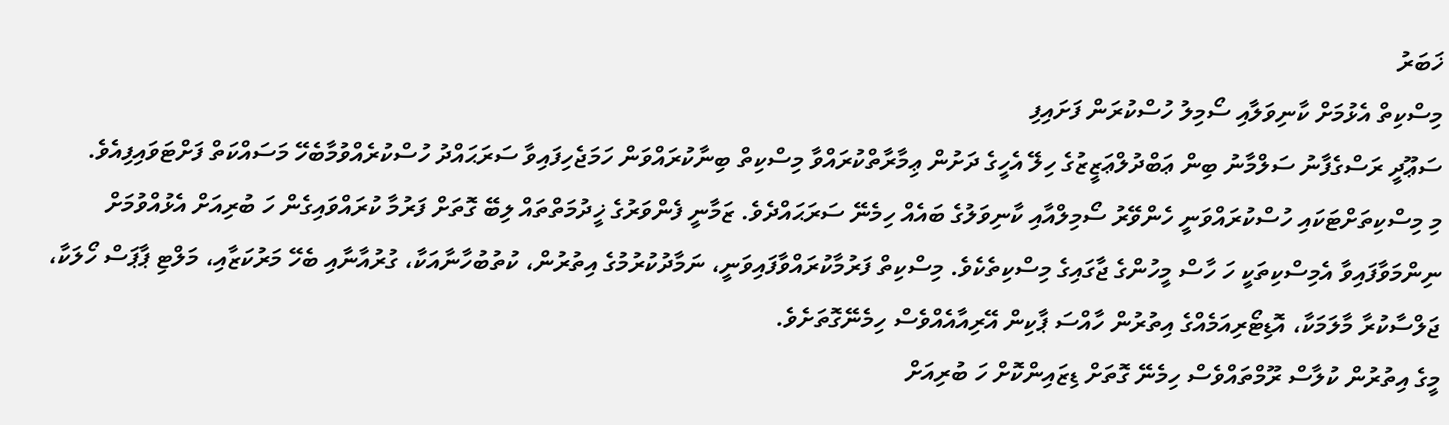ޚަބަރު
މިސްކިތް އެޅުމަށް ކާނިވަލާއި ސޯމިލު ހުސްކުރަން ފަށައިފި
ސަޢޫދީ ރަސްގެފާނު ސަލްމާނު ބިން ޢަބްދުލްޢަޒީޒުގެ ހިލޭ އެހީގެ ދަށުން ޢިމާރާތްކުރައްވާ މިސްކިތް ބިނާކުރައްވަން ހަމަޖެހިފައިވާ ސަރަޙައްދު ހުސްކުރެއްވުމާބެހޭ މަސައްކަތް ފަށްޓަވައިފިއެވެ.
މި މިސްކިތަށްޓަކައި ހުސްކުރައްވަނީ ހެންވޭރު ސޯމިލްއާއި ކާނިވަލުގެ ބައެއް ހިމެނޭ ސަރަޙައްދެވެ. ޒަމާނީ ފެންވަރުގެ ޚީދުމަތްތައް ލިބޭ ގޮތަށް ފަރުމާ ކުރައްވައިގެން ހަ ބުރިއަށް އެޅުއްވުމަށް ނިންމަވާފައިވާ އެމިސްކިތަކީ ހަ ހާސް މީހުންގެ ޖާގައިގެ މިސްކިތެކެވެ. މިސްކިތް ފަރުމާކުރައްވާފައިވަނީ، ނަމާދުކުރުމުގެ އިތުރުން، ކުތުބުހާނާއަކާ، ގުރުއާނާއި ބެހޭ މަރުކަޒާއި، މަލްޓި ޕާޕަސް ހޯލަކާ، ޖަލްސާކުރާ މާލަމަކާ، އޮޑިޓޯރިއަމެއްގެ އިތުރުން ހާއްސަ ޕާކިން އޭރިއާއެއްވެސް ހިމެނޭގޮތަށެވެ.
މީގެ އިތުރުން ކުލާސް ރޫމްތައްވެސް ހިމެނޭ ގޮތަށް ޑިޒައިންކޮށް ހަ ބުރިއަށް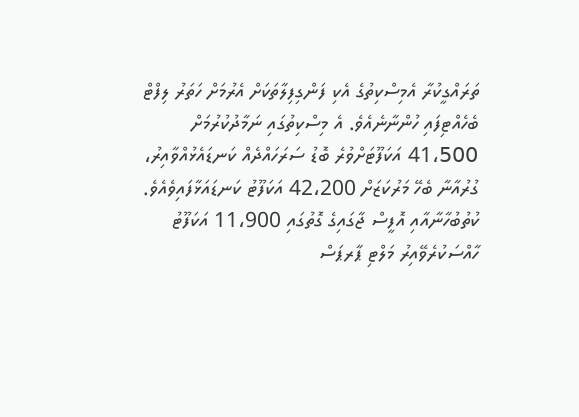ތަރައްގީކުރާ އެމިސްކިތުގެ އެކި ފަންގިފިލާތަކަށް އެރުމަށް ހަތަރު ލިފްޓް ބެހެއްޓިފައި ހުންނާނެއެވެ. އެ މިސްކިތުގައި ނަމާދުކުރުމަށް 41،500 އަކަފޫޓަށްވުރެ ބޮޑު ސަރަހައްދެއް ކަނޑައެޅުއްވާއިރު، ގުރުއާނާ ބެހޭ މަރުކަޒަށް 42،200 އަކަފޫޓު ކަނޑައަޅާފައިވެއެވެ. ކުތުބުހާނާއާއި އޮފީސް ޖާގައިގެ ގޮތުގައި 11،900 އަކަފޫޓު ހާއްސަކުރެވޭއިރު މަލްޓި ޕާރޕަސް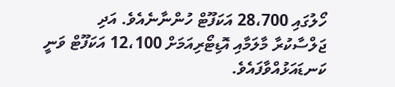ހޯލުގައި 28،700 އަކަފޫޓް ހުންނާނެއެވެ. އަދި ޖަލްސާކުރާ މާލަމާއި އޮޑިޓޯރިއަމަށް 12،100 އަކަފޫޓް ވަނީ ކަނޑައަޅުއްވާފައެވެ.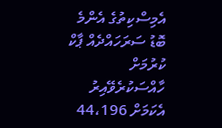އެމިސްކިތުގެ އެންމެ ބޮޑު ސަރަހައްދެއް ޕާކް ކުރުމަށް ހާއްސަކުރެވޭއިރު އެކަމަށް 44،196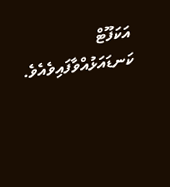އަކަފޫޓް ކަނޑައަޅުއްވާފައިވެއެވެ.